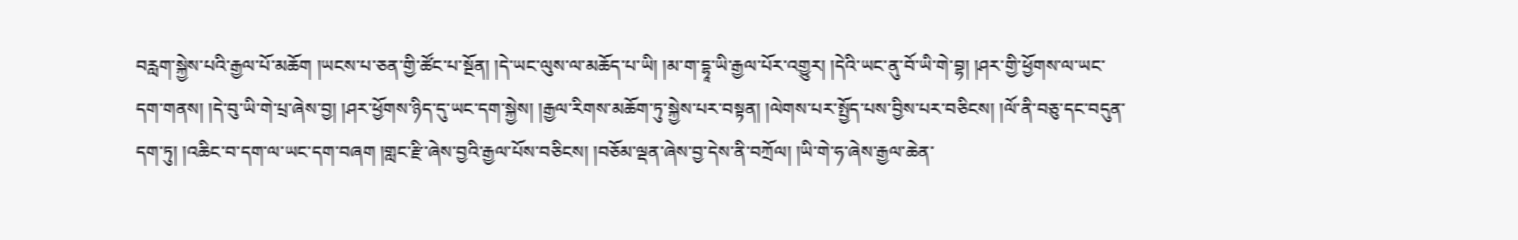བརླག་སྐྱེས་པའི་རྒྱལ་པོ་མཆོག །ཡངས་པ་ཅན་གྱི་ཚོང་པ་སྔོན། །དེ་ཡང་ལུས་ལ་མཆོད་པ་ཡི། །མ་ག་དྷཱ་ཡི་རྒྱལ་པོར་འགྱུར། །དེའི་ཡང་ནུ་བོ་ཡི་གེ་བྷ། །ཤར་གྱི་ཕྱོགས་ལ་ཡང་དག་གནས། །དེ་བུ་ཡི་གེ་པྲ་ཞེས་བྱ། །ཤར་ཕྱོགས་ཉིད་དུ་ཡང་དག་སྐྱེས། །རྒྱལ་རིགས་མཆོག་ཏུ་སྐྱེས་པར་བསྟན། །ལེགས་པར་སྤྱོད་པས་བྱིས་པར་བཅིངས། །ལོ་ནི་བཅུ་དང་བདུན་དག་ཏུ། །འཆིང་བ་དག་ལ་ཡང་དག་བཞག །གླང་རྫི་ཞེས་བྱའི་རྒྱལ་པོས་བཅིངས། །བཅོམ་ལྡན་ཞེས་བྱ་དེས་ནི་བཀྲོལ། །ཡི་གེ་ཧ་ཞེས་རྒྱལ་ཆེན་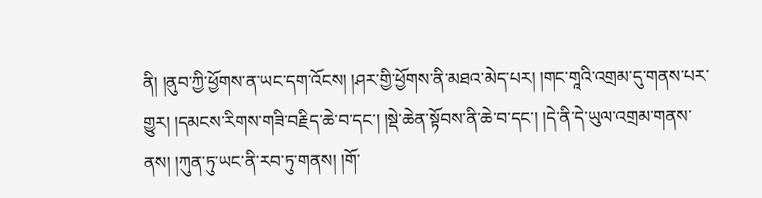ནི། །ནུབ་ཀྱི་ཕྱོགས་ན་ཡང་དག་འོངས། །ཤར་གྱི་ཕྱོགས་ནི་མཐའ་མེད་པར། །གང་གཱའི་འགྲམ་དུ་གནས་པར་གྱུར། །དམངས་རིགས་གཟི་བརྗིད་ཆེ་བ་དང་། །སྡེ་ཆེན་སྟོབས་ནི་ཆེ་བ་དང་། །དེ་ནི་དེ་ཡུལ་འགྲམ་གནས་ནས། །ཀུན་ཏུ་ཡང་ནི་རབ་ཏུ་གནས། །གོ་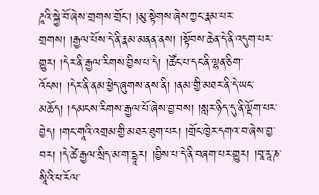ཌཱའི་སྐྱེ་བོ་ཞེས་གྲགས་གྲོང་། །མུ་སྟེགས་ཞེས་ཀྱང་རྣམ་པར་གྲགས། །རྒྱལ་པོས་དེ་ནི་རྣམ་མནན་ནས། །སྟོབས་ཆེན་དེ་ནི་འདུག་པར་གྱུར། །དེར་ནི་རྒྱལ་རིགས་བྱིས་པ་དེ། །ཚོང་པ་དང་ནི་ལྷན་ཅིག་འོངས། །དེར་ནི་ནམ་ཕྱེད་ཞུགས་ནས་ནི། །ནམ་གྱི་མཐར་ནི་དེ་ཡང་མཆོད། །དམངས་རིགས་རྒྱལ་པོ་ཞེས་བྱ་བས། །སླར་ཉིད་དུ་ནི་ལྡོག་པར་བྱེད། །གང་གཱའི་འགྲམ་གྱི་མཐར་ཐུག་པར། །གྲོང་ཁྱེར་དགའ་བ་ཞེས་བྱ་བར། །དེ་ཚེ་རྒྱལ་སྲིད་མ་ག་དྷཱར། །བྱིས་པ་དེ་ནི་བཞག་པར་གྱུར། །བཱ་རཱ་ཎ་སཱིའི་ཕ་རོལ་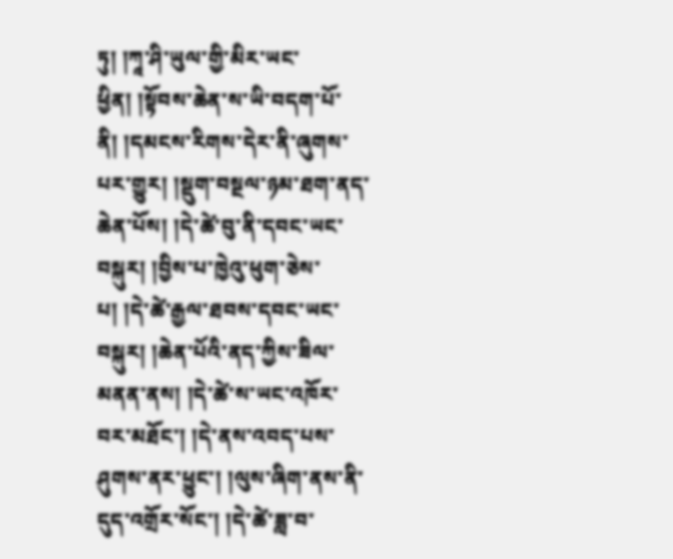ཏུ། །ཀཱ་ཤི་ཡུལ་གྱི་མིར་ཡང་ཕྱིན། །སྟོབས་ཆེན་ས་ཡི་བདག་པོ་ནི། །དམངས་རིགས་དེར་ནི་ཞུགས་པར་གྱུར། །སྡུག་བསྔལ་ཉམ་ཐག་ནད་ཆེན་པོས། །དེ་ཚེ་བུ་ནི་དབང་ཡང་བསྐུར། །བྱིས་པ་ཁྱེའུ་ཕུག་ཅེས་པ། །དེ་ཚེ་རྒྱལ་ཐབས་དབང་ཡང་བསྐུར། །ཆེན་པོའི་ནད་ཀྱིས་ཟིལ་མནན་ནས། །དེ་ཚེ་ས་ཡང་འཁོར་བར་མཐོང་། །དེ་ནས་འབད་པས་ཤུགས་ནར་ཕྱུང་། །ལུས་ཞིག་ནས་ནི་དུད་འགྲོར་སོང་། །དེ་ཚེ་ཟླ་བ་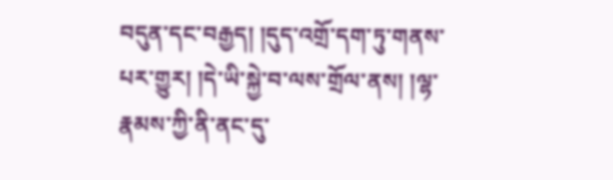བདུན་དང་བརྒྱད། །དུད་འགྲོ་དག་ཏུ་གནས་པར་གྱུར། །དེ་ཡི་སྐྱེ་བ་ལས་གྲོལ་ནས། །ལྷ་རྣམས་ཀྱི་ནི་ནང་དུ་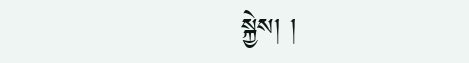སྐྱེས། །